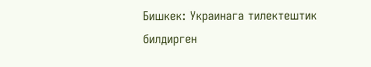Бишкек: Украинага тилектештик билдирген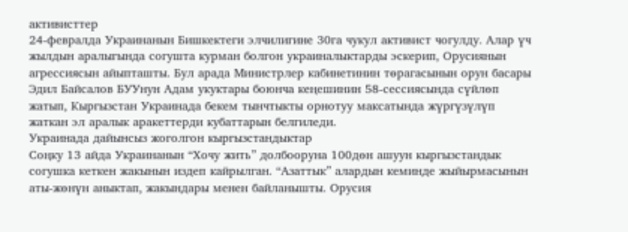активисттер
24-февралда Украинанын Бишкектеги элчилигине 30га чукул активист чогулду. Алар үч жылдын аралыгында согушта курман болгон украиналыктарды эскерип, Орусиянын агрессиясын айыпташты. Бул арада Министрлер кабинетинин төрагасынын орун басары Эдил Байсалов БУУнун Адам укуктары боюнча кеңешинин 58-сессиясында сүйлөп жатып, Кыргызстан Украинада бекем тынчтыкты орнотуу максатында жүргүзүлүп жаткан эл аралык аракеттерди кубаттарын белгиледи.
Украинада дайынсыз жоголгон кыргызстандыктар
Соңку 13 айда Украинанын “Хочу жить” долбооруна 100дөн ашуун кыргызстандык согушка кеткен жакынын издеп кайрылган. “Азаттык” алардын кеминде жыйырмасынын аты-жөнүн аныктап, жакындары менен байланышты. Орусия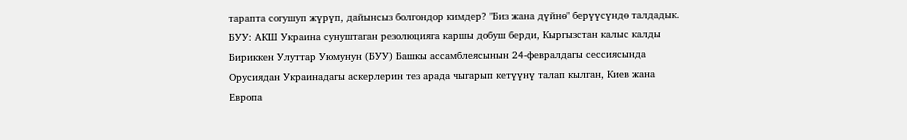тарапта согушуп жүрүп, дайынсыз болгондор кимдер? "Биз жана дүйнө" берүүсүндө талдадык.
БУУ: АКШ Украина сунуштаган резолюцияга каршы добуш берди, Кыргызстан калыс калды
Бириккен Улуттар Уюмунун (БУУ) Башкы ассамблеясынын 24-февралдагы сессиясында Орусиядан Украинадагы аскерлерин тез арада чыгарып кетүүнү талап кылган, Киев жана Европа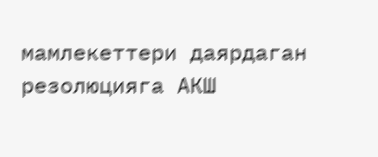мамлекеттери даярдаган резолюцияга АКШ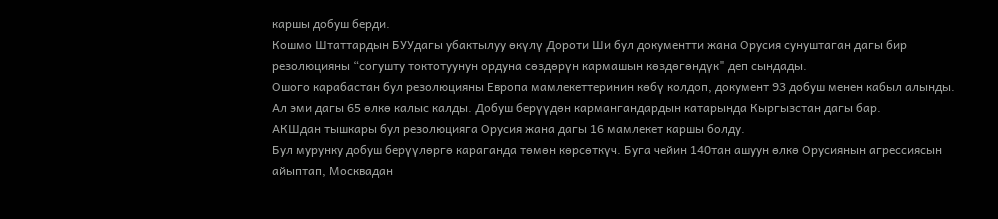каршы добуш берди.
Кошмо Штаттардын БУУдагы убактылуу өкүлү Дороти Ши бул документти жана Орусия сунуштаган дагы бир резолюцияны “согушту токтотуунун ордуна сөздөрүн кармашын көздөгөндүк" деп сындады.
Ошого карабастан бул резолюцияны Европа мамлекеттеринин көбү колдоп, документ 93 добуш менен кабыл алынды. Ал эми дагы 65 өлкө калыс калды. Добуш берүүдөн кармангандардын катарында Кыргызстан дагы бар.
АКШдан тышкары бул резолюцияга Орусия жана дагы 16 мамлекет каршы болду.
Бул мурунку добуш берүүлөргө караганда төмөн көрсөткүч. Буга чейин 140тан ашуун өлкө Орусиянын агрессиясын айыптап, Москвадан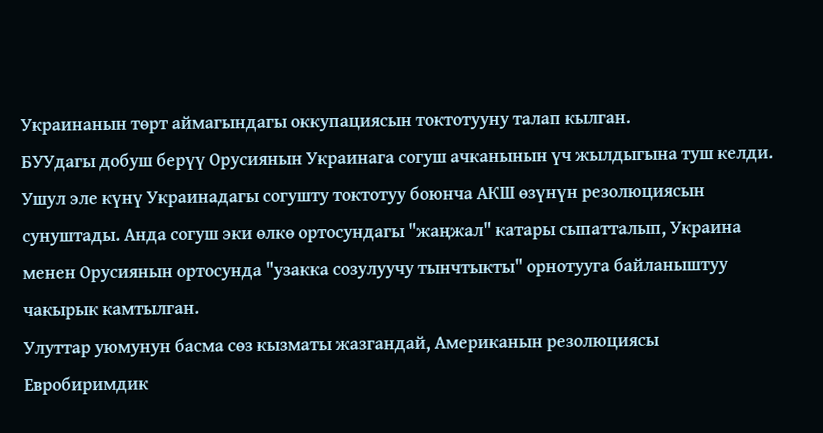Украинанын төрт аймагындагы оккупациясын токтотууну талап кылган.
БУУдагы добуш берүү Орусиянын Украинага согуш ачканынын үч жылдыгына туш келди.
Ушул эле күнү Украинадагы согушту токтотуу боюнча АКШ өзүнүн резолюциясын сунуштады. Анда согуш эки өлкө ортосундагы "жаңжал" катары сыпатталып, Украина менен Орусиянын ортосунда "узакка созулуучу тынчтыкты" орнотууга байланыштуу чакырык камтылган.
Улуттар уюмунун басма сөз кызматы жазгандай, Американын резолюциясы Евробиримдик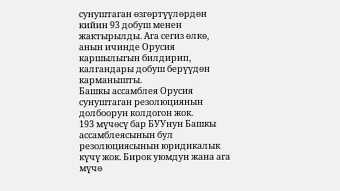сунуштаган өзгөртүүлөрдөн кийин 93 добуш менен жактырылды. Ага сегиз өлкө, анын ичинде Орусия каршылыгын билдирип, калгандары добуш берүүдөн карманышты.
Башкы ассамблея Орусия сунуштаган резолюциянын долбоорун колдогон жок.
193 мүчөсү бар БУУнун Башкы ассамблеясынын бул резолюциясынын юридикалык күчү жок. Бирок уюмдун жана ага мүчө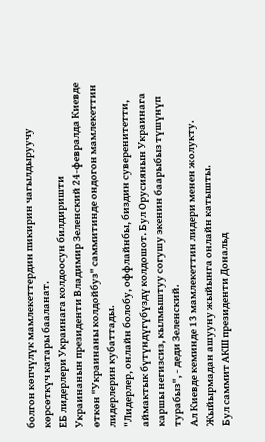болгон көпчүлүк мамлекеттердин пикирин чагылдыруучу көрсөткүч катары бааланат.
ЕБ лидерлери Украинага колдоосун билдиришти
Украинанын президенти Владимир Зеленский 24-февралда Киевде өткөн "Украинаны колдойбуз" саммитинде ондогон мамлекеттин лидерлерин кубаттады.
"Лидерлер, онлайн болобу, оффлайнбы, биздин суверенитетти, аймактык бүтүндүгүбүздү колдошот. Бул Орусиянын Украинага каршы негизсиз, кылмыштуу согушу экенин баарыбыз түшүнүп турабыз", - деди Зеленский.
Ал Киевде кеминде 13 мамлекеттин лидери менен жолукту. Жыйырмадан ашууну жыйынга онлайн катышты.
Бул саммит АКШ президенти Дональд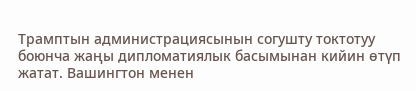Трамптын администрациясынын согушту токтотуу боюнча жаңы дипломатиялык басымынан кийин өтүп жатат. Вашингтон менен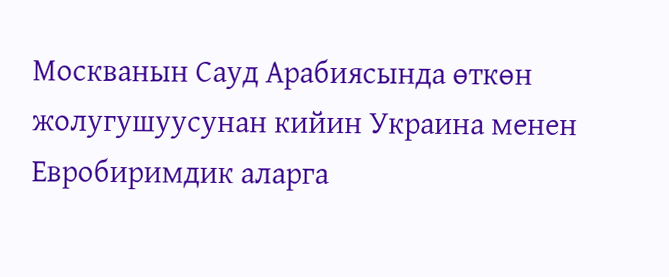Москванын Сауд Арабиясында өткөн жолугушуусунан кийин Украина менен Евробиримдик аларга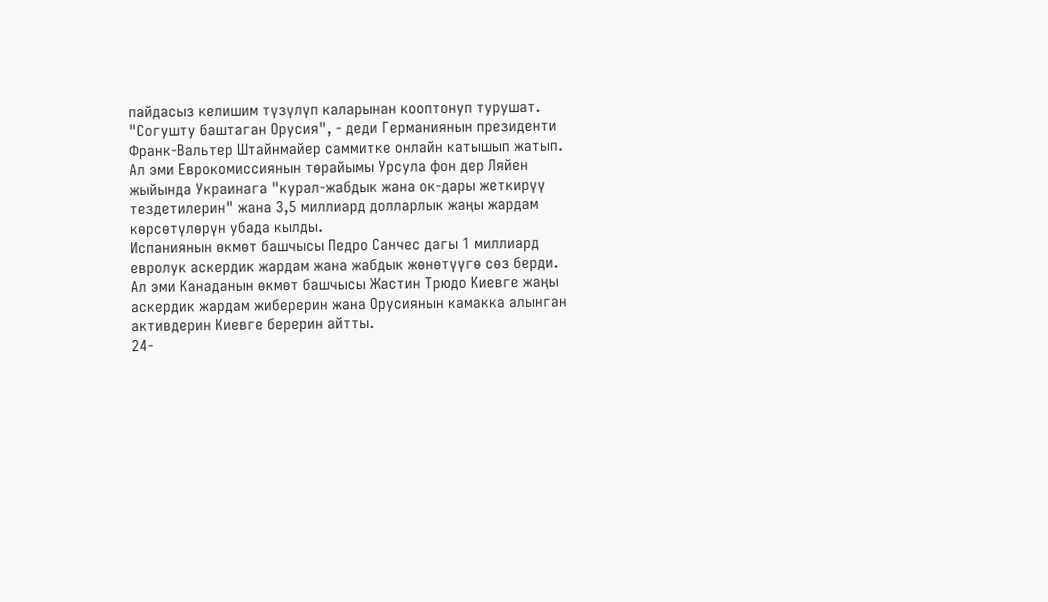пайдасыз келишим түзүлүп каларынан кооптонуп турушат.
"Согушту баштаган Орусия", - деди Германиянын президенти Франк-Вальтер Штайнмайер саммитке онлайн катышып жатып.
Ал эми Еврокомиссиянын төрайымы Урсула фон дер Ляйен жыйында Украинага "курал-жабдык жана ок-дары жеткирүү тездетилерин" жана 3,5 миллиард долларлык жаңы жардам көрсөтүлөрүн убада кылды.
Испаниянын өкмөт башчысы Педро Санчес дагы 1 миллиард евролук аскердик жардам жана жабдык жөнөтүүгө сөз берди.
Ал эми Канаданын өкмөт башчысы Жастин Трюдо Киевге жаңы аскердик жардам жиберерин жана Орусиянын камакка алынган активдерин Киевге берерин айтты.
24-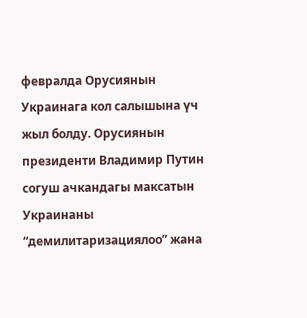февралда Орусиянын Украинага кол салышына үч жыл болду. Орусиянын президенти Владимир Путин согуш ачкандагы максатын Украинаны “демилитаризациялоо” жана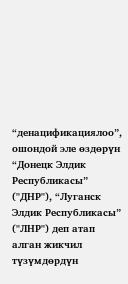“денацификациялоо”, ошондой эле өздөрүн “Донецк Элдик Республикасы” ("ДНР"), “Луганск Элдик Республикасы” ("ЛНР") деп атап алган жикчил түзүмдөрдүн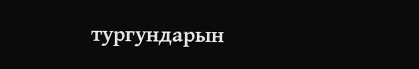тургундарын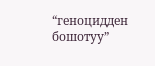“геноцидден бошотуу”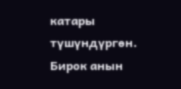катары түшүндүргөн. Бирок анын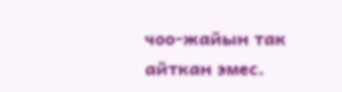чоо-жайын так айткан эмес.